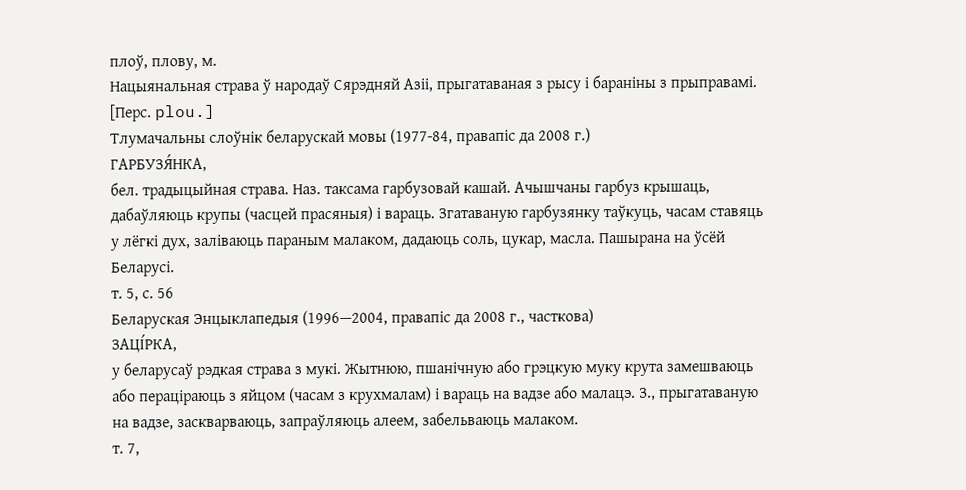плоў, плову, м.
Нацыянальная страва ў народаў Сярэдняй Азіі, прыгатаваная з рысу і бараніны з прыправамі.
[Перс. plou.]
Тлумачальны слоўнік беларускай мовы (1977-84, правапіс да 2008 г.)
ГАРБУЗЯ́НКА,
бел. традыцыйная страва. Наз. таксама гарбузовай кашай. Ачышчаны гарбуз крышаць, дабаўляюць крупы (часцей прасяныя) і вараць. Згатаваную гарбузянку таўкуць, часам ставяць у лёгкі дух, заліваюць параным малаком, дадаюць соль, цукар, масла. Пашырана на ўсёй Беларусі.
т. 5, с. 56
Беларуская Энцыклапедыя (1996—2004, правапіс да 2008 г., часткова)
ЗАЦІ́РКА,
у беларусаў рэдкая страва з мукі. Жытнюю, пшанічную або грэцкую муку крута замешваюць або пераціраюць з яйцом (часам з крухмалам) і вараць на вадзе або малацэ. З., прыгатаваную на вадзе, заскварваюць, запраўляюць алеем, забельваюць малаком.
т. 7,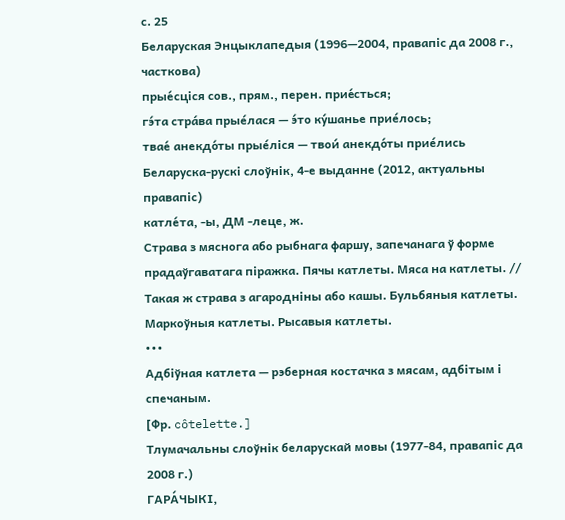с. 25
Беларуская Энцыклапедыя (1996—2004, правапіс да 2008 г., часткова)
прые́сціся сов., прям., перен. прие́сться;
гэ́та стра́ва прые́лася — э́то ку́шанье прие́лось;
твае́ анекдо́ты прые́ліся — твои́ анекдо́ты прие́лись
Беларуска-рускі слоўнік, 4-е выданне (2012, актуальны правапіс)
катле́та, ‑ы, ДМ ‑леце, ж.
Страва з мяснога або рыбнага фаршу, запечанага ў форме прадаўгаватага піражка. Пячы катлеты. Мяса на катлеты. // Такая ж страва з агародніны або кашы. Бульбяныя катлеты. Маркоўныя катлеты. Рысавыя катлеты.
•••
Адбіўная катлета — рэберная костачка з мясам, адбітым і спечаным.
[Фр. côtelette.]
Тлумачальны слоўнік беларускай мовы (1977-84, правапіс да 2008 г.)
ГАРА́ЧЫКІ,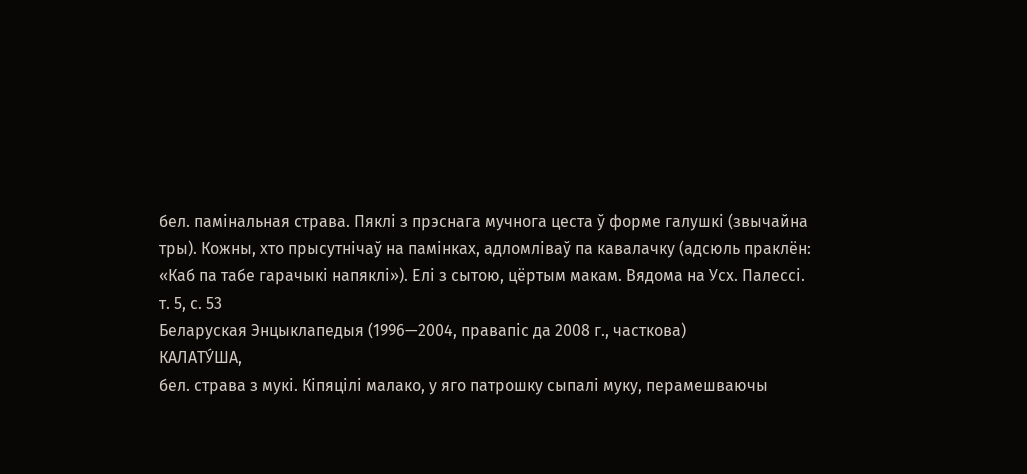бел. памінальная страва. Пяклі з прэснага мучнога цеста ў форме галушкі (звычайна тры). Кожны, хто прысутнічаў на памінках, адломліваў па кавалачку (адсюль праклён: «Каб па табе гарачыкі напяклі»). Елі з сытою, цёртым макам. Вядома на Усх. Палессі.
т. 5, с. 53
Беларуская Энцыклапедыя (1996—2004, правапіс да 2008 г., часткова)
КАЛАТУ́ША,
бел. страва з мукі. Кіпяцілі малако, у яго патрошку сыпалі муку, перамешваючы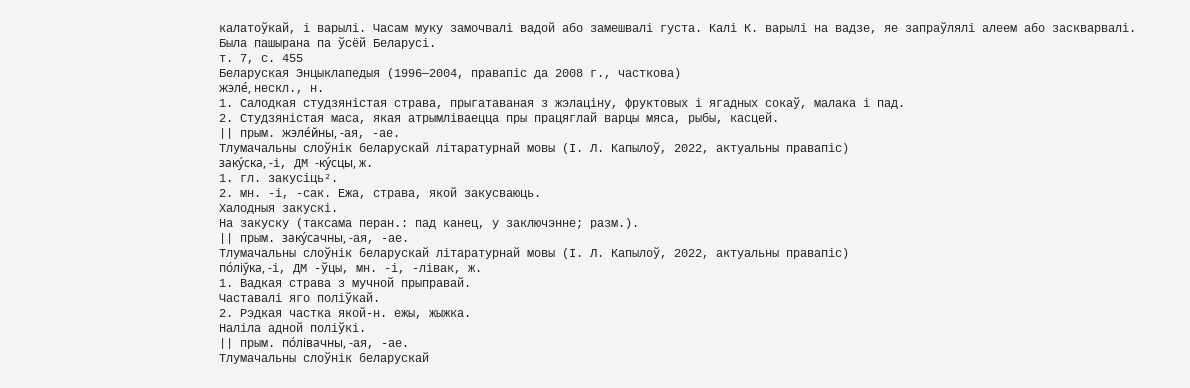калатоўкай, і варылі. Часам муку замочвалі вадой або замешвалі густа. Калі К. варылі на вадзе, яе запраўлялі алеем або заскварвалі. Была пашырана па ўсёй Беларусі.
т. 7, с. 455
Беларуская Энцыклапедыя (1996—2004, правапіс да 2008 г., часткова)
жэле́, нескл., н.
1. Салодкая студзяністая страва, прыгатаваная з жэлаціну, фруктовых і ягадных сокаў, малака і пад.
2. Студзяністая маса, якая атрымліваецца пры працяглай варцы мяса, рыбы, касцей.
|| прым. жэле́йны, -ая, -ае.
Тлумачальны слоўнік беларускай літаратурнай мовы (І. Л. Капылоў, 2022, актуальны правапіс)
заку́ска, -і, ДМ -ку́сцы, ж.
1. гл. закусіць².
2. мн. -і, -сак. Ежа, страва, якой закусваюць.
Халодныя закускі.
На закуску (таксама перан.: пад канец, у заключэнне; разм.).
|| прым. заку́сачны, -ая, -ае.
Тлумачальны слоўнік беларускай літаратурнай мовы (І. Л. Капылоў, 2022, актуальны правапіс)
по́ліўка, -і, ДМ -ўцы, мн. -і, -лівак, ж.
1. Вадкая страва з мучной прыправай.
Частавалі яго поліўкай.
2. Рэдкая частка якой-н. ежы, жыжка.
Наліла адной поліўкі.
|| прым. по́лівачны, -ая, -ае.
Тлумачальны слоўнік беларускай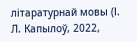літаратурнай мовы (І. Л. Капылоў, 2022,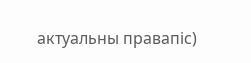актуальны правапіс)